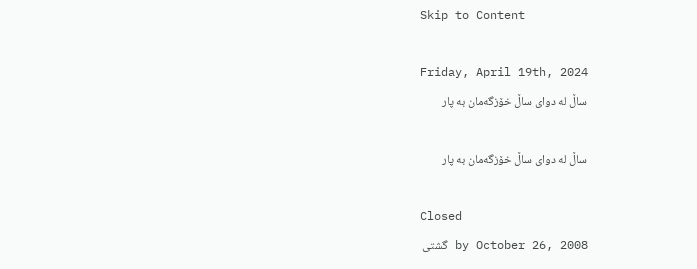Skip to Content

Friday, April 19th, 2024
ساڵ له‌ دوای ساڵ خۆزگه‌مان به‌ پار

ساڵ له‌ دوای ساڵ خۆزگه‌مان به‌ پار

Closed
by October 26, 2008 گشتی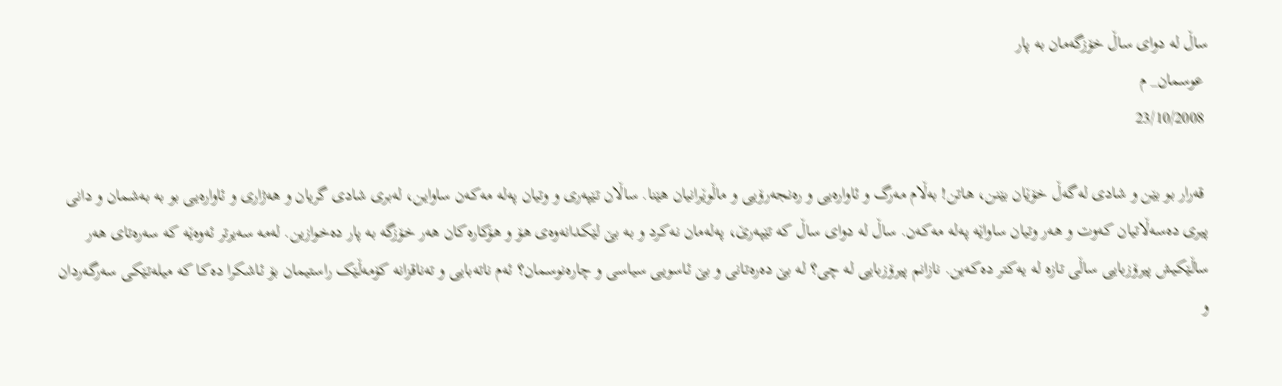ساڵ له‌ دوای ساڵ خۆزگه‌مان به‌ پار
 عوسمان_ م
 23/10/2008

 قه‌رار بو بێن و شادی له‌گه‌ڵ خۆێان بێنن، هاتن! به‌ڵام مه‌رگ و ئاواره‌یی و ره‌نجه‌رۆیی و ماڵوێرانیان هێنا. ساڵان تێپه‌ری و وتیان په‌له‌ مه‌که‌ن ساواین، له‌بری شادی گریان و هه‌ژاری و ئاواره‌یی بو به‌ به‌شمان و دانی پیری ده‌سه‌ڵاتیان که‌وت و هه‌ر وتیان ساواێه‌ په‌له‌ مه‌که‌ن. ساڵ له‌ دوای ساڵ که‌ تێپه‌رێ، په‌له‌مان نه‌کرد و به‌ بێ لێکدانه‌وه‌ی هۆ و هۆکاره‌کان هه‌ر خۆزگه‌ به‌ پار ده‌خوازین. له‌مه‌ سه‌یرتر ئه‌وه‌ێه‌ که‌ سه‌ره‌تای هه‌ر ساڵێکیش پیرۆزبایی ساڵی تازه‌ له‌ یه‌کتر ده‌که‌ین. نازانم پیرۆزبایی له‌ چی؟ له‌ بێ ده‌ره‌تانی و بێ ئاسویی سیاسی و چاره‌نوسمان؟ ئه‌م ناته‌بایی و ته‌ناقزانه‌ کۆمه‌ڵێک راستیمان بۆ ئاشکرا ده‌کا که‌ میله‌تێکی سه‌رگه‌ردان و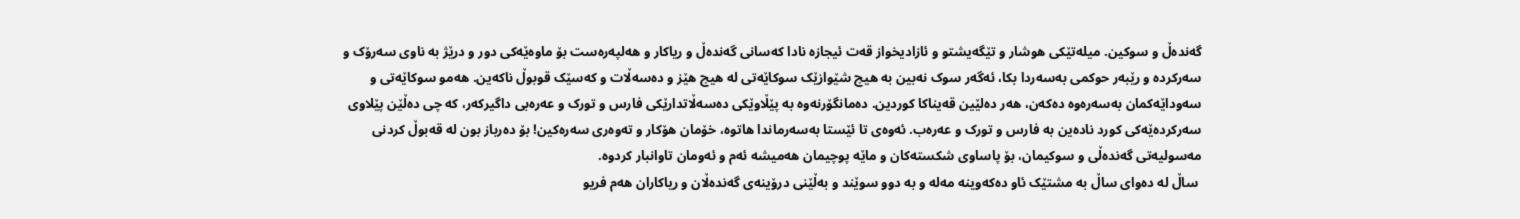گه‌نده‌ڵ و سوکین. میله‌تێکی هوشار و تێگه‌یشتو و ئازادیخواز قه‌ت ئیجازه‌ نادا که‌سانی گه‌نده‌ڵ و ریاکار و هه‌لپه‌ره‌ست بۆ ماوه‌ێه‌کی دور و درێژ به‌ ناوی سه‌رۆک و سه‌رکرده‌ و رێبه‌ر حوکمی به‌سه‌ردا بکا، ئه‌گه‌ر سوک نه‌بین به‌ هیچ شێوازێک سوکاێه‌تی له‌ هیچ هێز و ده‌سه‌ڵات و که‌سێک قوبوڵ ناکه‌ین. هه‌مو سوکاێه‌تی و سه‌وداێه‌کمان به‌سه‌ره‌وه‌ ده‌که‌ن، هه‌ر ده‌لێین قه‌یناکا کوردین. ده‌مانگۆرنه‌وه‌ به‌ پێڵاوێکی ده‌سه‌ڵاتدارێکی فارس و تورک و عه‌ره‌بی داگیرکه‌ر، که‌ چی ده‌ڵێن پێلاوی سه‌رکرده‌ێه‌کی کورد ناده‌ین به‌ فارس و تورک و عه‌ره‌ب. ئه‌وه‌ی تا ئێستا به‌سه‌رماندا هاتوه‌، خۆمان هۆکار و ته‌وه‌ری سه‌ره‌کین! بۆ ده‌رباز بون له‌ قه‌بوڵ کردنی مه‌سولیه‌تی گه‌نده‌ڵی و سوکیمان، بۆ پاساوی شکسته‌کان و ماێه‌ پوچیمان هه‌میشه‌ ئه‌م و ئه‌ومان تاوانبار کردوه‌.
 ساڵ له‌ ده‌وای ساڵ به‌ مشتێک ئاو ده‌که‌وینه‌ مه‌له‌ و به‌ دوو سوێند و به‌ڵێنی درۆینه‌ی گه‌نده‌ڵان و ریاکاران هه‌م فریو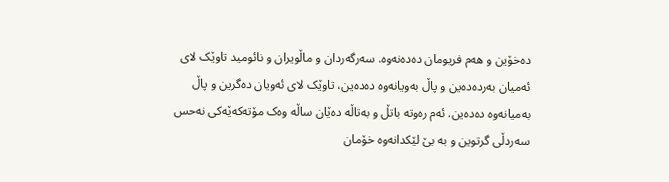ده‌خۆین و هه‌م فریومان ده‌ده‌نه‌وه‌. سه‌رگه‌ردان و ماڵویران و نائومید تاوێک لای ئه‌میان به‌رده‌ده‌ین و پاڵ به‌ویانه‌وه‌ ده‌ده‌ین،‌ تاوێک‌ لای ئه‌ویان ده‌گرین و پاڵ به‌میانه‌وه‌ ده‌ده‌ین. ئه‌م ره‌وته باتڵ و به‌تاڵه ده‌ێان ساڵه‌ وه‌ک مۆته‌که‌ێه‌کی نه‌حس سه‌ردڵی گرتوین و به‌ بێ لێکدانه‌وه‌‌‌ خۆمان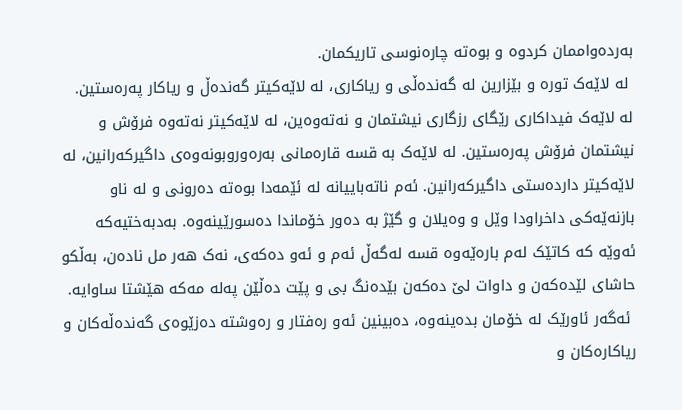به‌رده‌واممان کردوه‌ و بوه‌ته‌ چاره‌نوسی تاریکمان.
 له‌ لاێه‌ک توره‌ و بێزارین له‌ گه‌نده‌ڵی و ریاکاری، له‌ لاێه‌کیتر گه‌نده‌ڵ و ریاکار په‌ره‌ستین. له‌ لاێه‌ک فیداکاری رێگای رزگاری نیشتمان و نه‌ته‌وه‌ین، له‌ لاێه‌کیتر نه‌ته‌وه‌ فرۆش و نیشتمان فرۆش په‌ره‌ستین. له‌ لاێه‌ک به‌ قسه‌ قاره‌مانی به‌ره‌وروبونه‌وه‌ی داگیرکه‌رانین، له‌ لاێه‌کیتر دارده‌ستی داگیرکه‌رانین. ئه‌م ناته‌باییانه‌ له‌ ئێمه‌دا بوه‌ته‌ ده‌رونی و له‌ ناو بازنه‌ێه‌کی داخراودا وێل و وه‌یلان و گێژ به‌ ده‌ور خۆماندا ده‌سورێینه‌وه‌. به‌دبه‌ختیه‌که‌ ئه‌وێه‌ که‌ کاتێک له‌م باره‌ێه‌وه‌ قسه‌ له‌گه‌ڵ ئه‌م و ئه‌و ده‌که‌ی، نه‌ک هه‌ر مل ناده‌ن، به‌ڵکو حاشای لێده‌که‌ن و داوات لێ ده‌که‌ن بێده‌نگ بی و پێت ده‌ڵێن په‌له‌ مه‌که‌ هێشتا ساوایه‌.
 ئه‌گه‌ر ئاورێک له‌ خۆمان بده‌ینه‌وه،‌ ده‌بینین ئه‌و ره‌فتار و ره‌وشته‌ ده‌زێوه‌ی گه‌نده‌ڵه‌کان و ریاکاره‌کان و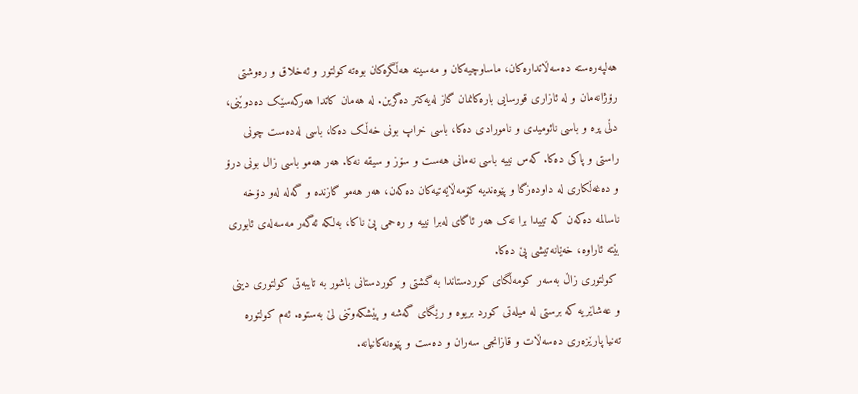هه‌لپه‌ره‌سته‌ ده‌سه‌ڵاتداره‌کان، ماساوچیه‌کان و مه‌سینه‌ هه‌ڵگره‌کان بوه‌ته‌ کولتور و ئه‌خلاق و ره‌وشتی رۆژانه‌مان و له‌ ئازاری قورسایی باره‌کانمان گاز له‌یه‌کتر ده‌گرین. له‌ هه‌مان کاتدا هه‌رکه‌سێک ده‌دوێنی، دڵی پره‌ و باسی نائومیدی و نامورادی ده‌کا، باسی خراپ بونی خه‌ڵک ده‌کا، باسی له‌ده‌ست چونی راستی و پاکی ده‌کا. که‌س نییه‌ باسی نه‌مانی هه‌ست و سۆز و سیقه‌ نه‌کا. هه‌ر هه‌مو باسی زال بونی درۆ و ده‌غه‌ڵکاری له‌ داوده‌زگا و پێوه‌ندیه‌ کۆمه‌ڵاێه‌تیه‌کان ده‌که‌ن، هه‌ر هه‌مو گازنده‌ و گه‌له‌ له‌و دۆخه‌ ناسالمه‌ ده‌که‌ن که‌ تییدا برا نه‌ک هه‌ر ئاگای له‌برا نییه‌ و ره‌حمی پێ ناکا، به‌لکه‌ ئه‌گه‌ر مه‌سه‌له‌ی ئابوری بێته‌ ئاراوه‌، خه‌ێانه‌تیشی پێ ده‌کا.
 کولتوری زاڵ به‌سه‌ر کومه‌ڵگای کوردستاندا به‌ گشتی و کوردستانی باشور به‌ تایبه‌تی کولتوری دینی و عه‌شاێریه‌ که‌ برستی له‌ میله‌تی کورد بریوه‌ و رێگای گه‌شه‌ و پێشکه‌وتنی لێ به‌ستوه‌. ئه‌م کولتوره ته‌نیا پارێزه‌ری ده‌سه‌ڵات و قازانجی سه‌ران و ده‌ست و پێوه‌نه‌کانیانه‌.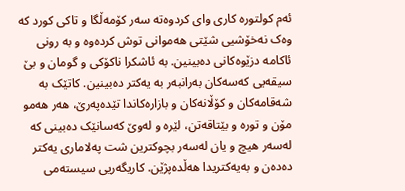ئه‌م کولتوره‌‌ کاری وای کردوه‌ته‌ سه‌ر کۆمه‌ڵگا و تاکی کورد که‌ وه‌ک نه‌خۆشیی شێتی هه‌موانی توش کرده‌وه‌ و به‌ رونی ئاکامه‌ دزێوه‌کانی ده‌بینین. به‌ ئاشکرا ناکۆکی و گومان و بێ سیقه‌یی که‌سه‌کان به‌رانبه‌ر به‌ یه‌کتر ده‌بینین. کاتێک‌ به‌ شه‌قامه‌کان و کۆڵانه‌کان و بازاره‌کاندا تێده‌په‌رێ، هه‌ر هه‌مو مۆن و توره‌ و بێتاقه‌تن، لێره‌ و له‌وێ که‌سانێک ده‌بینی که‌ له‌سه‌ر هیچ و یان له‌سه‌ر بچوکترین شت په‌لاماری یه‌کتر ده‌ده‌ن و به‌یه‌کتریدا هه‌ڵده‌پژێن. کاریگه‌ریی سیسته‌می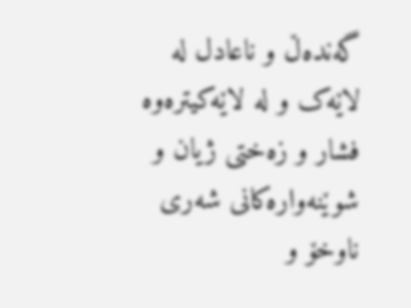گه‌نده‌ڵ و ناعادل له‌ لاێه‌ک و له‌ لاێه‌کیتره‌وه‌ فشار و زه‌ختی ژیان و شوێنه‌واره‌کانی شه‌ری ناوخۆ و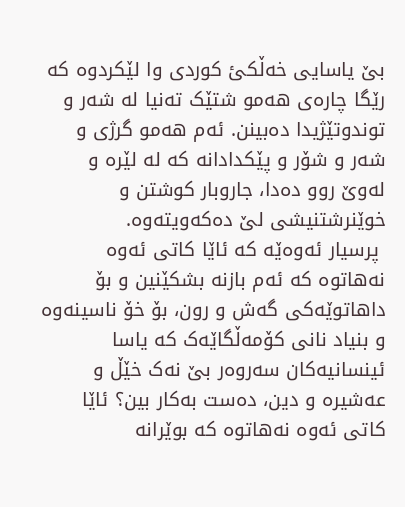بێ یاسایی خه‌ڵکئ کوردی وا لێکردوه‌ که‌ رێگا چاره‌ی هه‌مو شتێک‌ ته‌نیا له‌ شه‌ر‌ و توندوتێژیدا ده‌بینن. ئه‌م هه‌مو گرژی و شه‌ر و شۆر و پێکدادانه‌ که‌ له‌ لێره‌ و له‌وێ روو ده‌دا، جاروبار کوشتن و خوێنرشتنیشی لێ ده‌که‌ویته‌وه‌.
 پرسیار ئه‌وه‌ێه‌ که‌ ئاێا کاتی ئه‌وه‌ نه‌هاتوه‌ که‌ ئه‌م بازنه‌ بشکێنین و بۆ داهاتوێه‌کی گه‌ش و رون، بۆ خۆ ناسینه‌وه‌ و بنیاد نانی کۆمه‌ڵگاێه‌ک که‌ یاسا ئینسانیه‌کان سه‌روه‌ر بێ نه‌ک خێڵ و عه‌شیره‌ و دین، ده‌ست به‌کار بین؟ ئاێا کاتی ئه‌وه‌ نه‌هاتوه‌ که‌ بوێرانه‌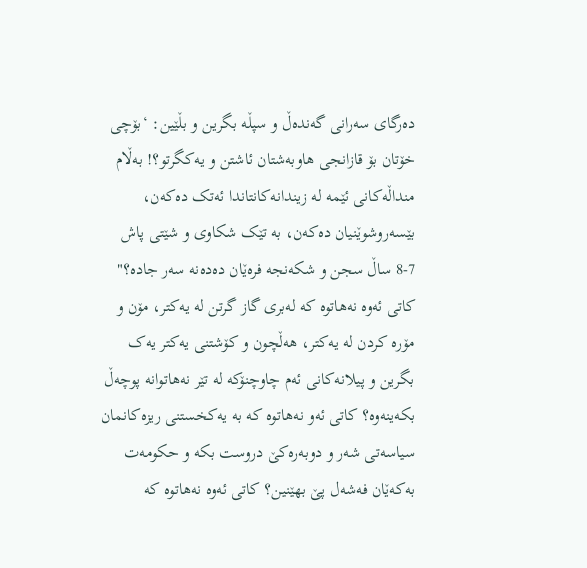ده‌رگای سه‌رانی گه‌نده‌ڵ و سپڵه‌ بگرین و بڵێین: ‘بۆچی خۆتان بۆ قازانجی هاوبه‌شتان ئاشتن و یه‌کگرتو؟! به‌ڵام منداڵه‌کانی ئێمه‌ له‌ زیندانه‌کانتاندا ئه‌تک ده‌که‌ن، بێسه‌روشوێنیان ده‌که‌ن، به‌ تێک شکاوی و شێتی پاش 7-8 ساڵ سجن و شکه‌نجه‌ فره‌ێان ده‌ده‌نه‌ سه‌ر جاده‌؟" کاتی ئه‌وه‌ نه‌هاتوه‌ که‌ له‌بری گاز گرتن له‌ یه‌کتر، مۆن و مۆره‌ کردن له‌ یه‌کتر، هه‌ڵچون و کۆشتنی یه‌کتر یه‌ک بگرین و پیلانه‌کانی ئه‌م چاوچنۆکه‌ له‌ تێر نه‌هاتوانه‌ پوچه‌ڵ بکه‌ینه‌وه‌؟ کاتی ئه‌و نه‌هاتوه‌ که‌ به‌ یه‌کخستنی ریزه‌کانمان سیاسه‌تی شه‌ر و دوبه‌ره‌کێ دروست بکه‌ و حکومه‌ت به‌که‌ێان فه‌شه‌ل پێ بهێنین؟ کاتی ئه‌وه‌ نه‌هاتوه‌ که‌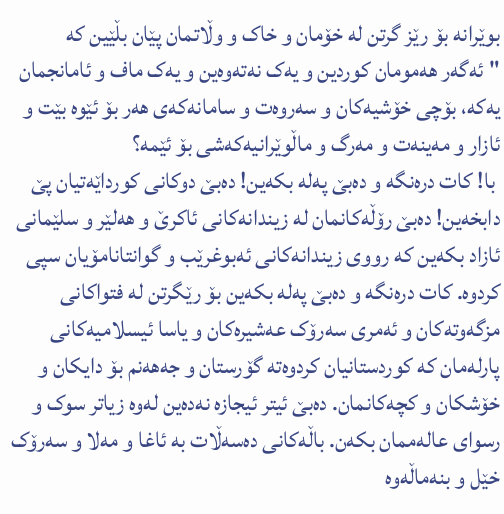بوێرانه‌ بۆ رێز گرتن له‌ خۆمان و خاک و وڵاتمان پێان بڵێین که‌ "ئه‌گه‌ر هه‌مومان کوردین و یه‌ک نه‌ته‌وه‌ین و یه‌ک ماف و ئامانجمان یه‌که‌، بۆچی خۆشیه‌کان و سه‌روه‌ت و سامانه‌که‌ی هه‌ر بۆ ئێوه‌ بێت و ئازار و مه‌ینه‌ت و مه‌رگ و ماڵوێرانیه‌که‌شی بۆ ئێمه‌؟
 با! کات دره‌نگه‌ و ده‌بێ په‌له‌ بکه‌ین! ده‌بێ دوکانی کورداێه‌تیان پێ دابخه‌ین! ده‌بێ رۆڵه‌کانمان له‌ زیندانه‌کانی ئاکرێ و هه‌لێر و سلێمانی ئازاد بکه‌ین که‌ رووی زیندانه‌کانی ئه‌بوغرێب و گوانتانامۆیان سپی کردوه‌. کات دره‌نگه‌ و ده‌بێ په‌له‌ بکه‌ین بۆ رێگرتن له‌ فتواکانی مزگه‌وته‌کان و ئه‌مری سه‌رۆک عه‌شیره‌کان و یاسا ئیسلامیه‌کانی پارله‌مان که‌ کوردستانیان کردوه‌ته‌ گۆرستان و جه‌هه‌نم بۆ دایکان و خۆشکان و کچه‌کانمان. ده‌بێ ئیتر ئیجازه‌ نه‌ده‌ین له‌وه ‌زیاتر سوک و رسوای عاله‌ممان بکه‌ن. باڵه‌کانی ده‌سه‌ڵات به‌ ئاغا و مه‌لا و سه‌رۆک خێل و بنه‌ماڵه‌وه‌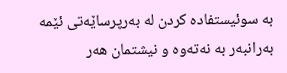به‌ سوئیستفاده‌ کردن له‌ به‌‌رپرساێه‌تی ئێمه‌ به‌رانبه‌ر به‌ ‌نه‌ته‌وه‌ و نیشتمان هه‌ر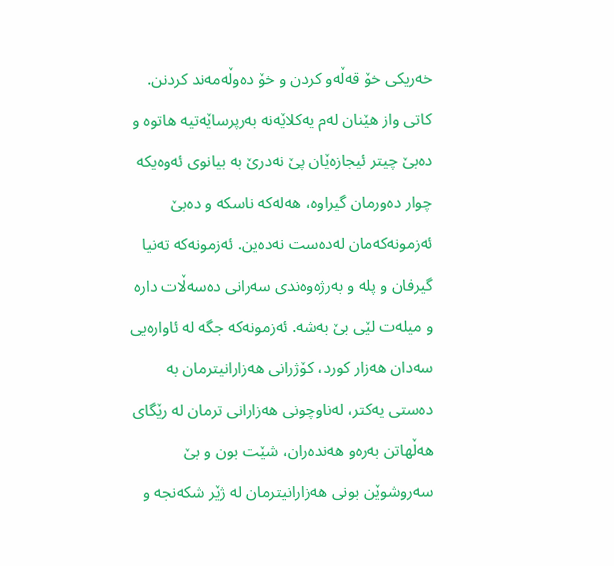خه‌ریکی خۆ قه‌ڵه‌و کردن و خۆ ده‌وڵه‌مه‌ند کردنن. کاتی واز هێنان له‌م یه‌کلاێه‌نه‌ به‌رپرساێه‌تیه‌ هاتوه‌ و ده‌بێ چیتر ئیجازه‌ێان پێ نه‌درێ به‌ بیانوی ئه‌وه‌یکه‌ چوار ده‌ورمان گیراوه‌، هه‌له‌که‌ ناسکه‌ و ده‌بێ ئه‌زمونه‌که‌مان له‌ده‌ست نه‌ده‌ین. ئه‌زمونه‌که‌ ته‌نیا گیرفان و پله‌ و به‌رژه‌وه‌ندی سه‌رانی ده‌سه‌ڵات داره‌ و میله‌ت لێی بێ به‌شه‌. ئه‌زمو‌نه‌که‌ جگه‌ له‌ ئاواره‌یی سه‌دان هه‌زار کورد، کۆژرانی هه‌زارانیترمان به‌ ده‌ستی یه‌کتر، له‌ناوچونی هه‌زارانی ترمان له‌ رێگای هه‌ڵهاتن به‌ره‌و هه‌نده‌ران، شێت بون و بێ سه‌روشوێن بونی هه‌زارانیترمان له‌ ژێر شکه‌نجه‌ و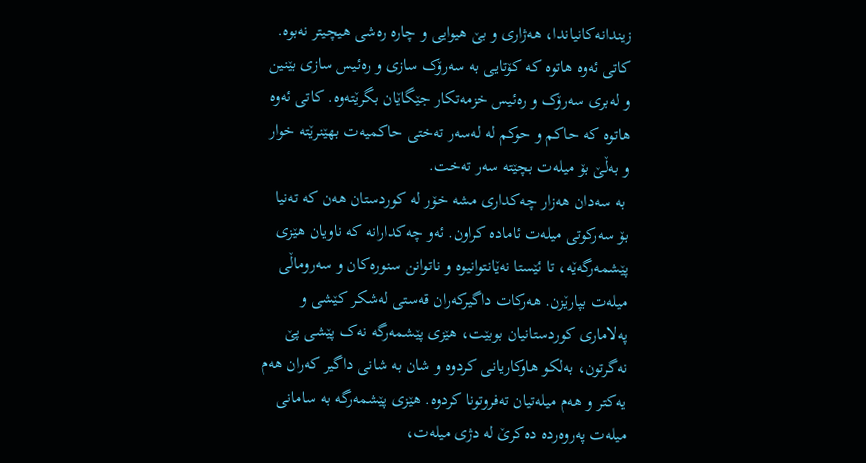زیندانه‌کانیاندا، هه‌ژاری و بێ هیوایی و چاره‌ ره‌شی هیچیتر نه‌بوه‌. کاتی ئه‌وه‌ هاتوه‌ که‌ کۆتایی به‌ سه‌رۆک سازی و ره‌ئیس سازی بێنین و له‌بری سه‌رۆک و ره‌ئیس خزمه‌تکار جێگاێان بگرێته‌وه‌. کاتی ئه‌وه‌ هاتوه‌ که‌ حاکم و حوکم له‌ له‌سه‌ر ته‌ختی حاکمیه‌ت بهێنرێته‌ خوار و به‌ڵێ بۆ میله‌ت بچێته‌ سه‌ر ته‌خت.
 به‌ سه‌دان هه‌زار چه‌کداری مشه‌ خۆر له‌ کوردستان هه‌ن که‌ ته‌نیا بۆ سه‌رکوتی میله‌ت ئاماده‌ کراون. ئه‌و چه‌کدارانه‌ که‌ ناویان هێزی پێشمه‌رگه‌ێه‌، تا ئێستا نه‌ێانتوانیوه‌ و ناتوانن سنوره‌کان و سه‌روماڵی میله‌ت بپارێزن. هه‌رکات داگیرکه‌ران قه‌ستی له‌شکر کێشی و په‌لاماری کوردستانیان بوبێت، هێزی پێشمه‌رگه‌ نه‌ک پێشی پێ نه‌گرتون، به‌لکو هاوکاریانی کردوه‌ و شان به‌ شانی داگیر که‌ران هه‌م یه‌کتر و هه‌م میله‌تیان ته‌فروتونا کردوه‌. هێزی پێشمه‌رگه‌ به‌ سامانی میله‌ت په‌روه‌رده‌ ده‌کرێ له‌ دژی میله‌ت،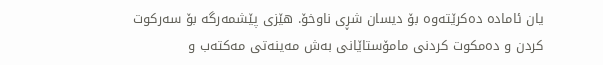یان ئاماده‌ ده‌کرێته‌وه‌ بۆ دیسان شڕی ناوخۆ. هێزی پێشمه‌رگه‌ بۆ سه‌رکوت کردن و ده‌مکوت کردنی مامۆستاێانی به‌ش مه‌ینه‌تی مه‌کته‌ب و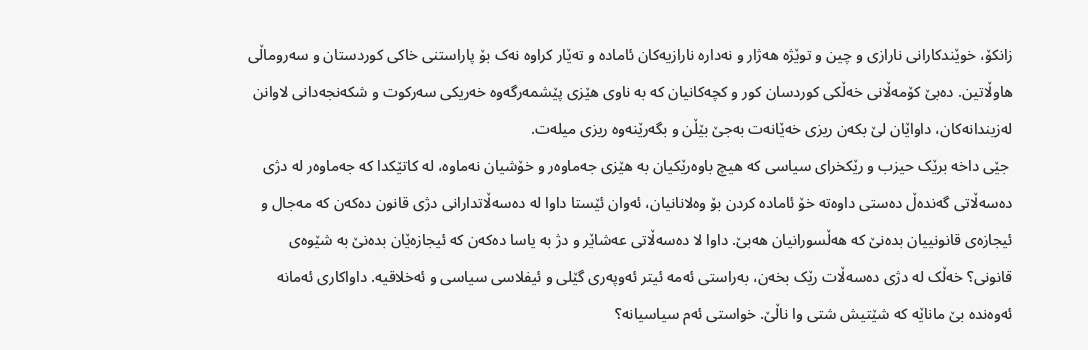زانکۆ، خوێندکارانی نارازی و چین و توێژه‌ هه‌ژار و نه‌داره‌ نارازیه‌کان ئاماده و‌ ته‌ێار کراوه‌ نه‌ک بۆ پاراستنی خاکی کوردستان و سه‌روماڵی هاوڵاتین. ده‌بێ کۆمه‌ڵانی خه‌ڵكی کوردسان کور و کچه‌کانیان که‌ به ناوی هێزی پێشمه‌رگه‌وه‌‌ خه‌ریکی سه‌رکوت و شکه‌نجه‌دانی لاوانن له‌زیندانه‌کان، داواێان لێ بکه‌ن ریزی خه‌ێانه‌ت به‌جێ بێڵن و بگه‌رێنه‌وه‌ ریزی میله‌ت.
 جێی داخه‌ برێک حیزب و رێکخرای سیاسی که‌ هیچ باوه‌رێکیان به‌ هێزی جه‌ماوه‌ر و خۆشیان نه‌ماوه‌، له‌ کاتێکدا که‌ جه‌ماوه‌ر له‌ دژی ده‌سه‌ڵاتی گه‌نده‌ڵ ده‌ستی داوه‌ته‌ خۆ ئاماده‌ کردن بۆ وه‌لانانیان، ئه‌وان ئێستا داوا له‌ ده‌سه‌ڵاتدارانی دژی قانون ده‌که‌ن که‌ مه‌جال و ئیجازه‌ی قانونییان بده‌نێ که‌ هه‌ڵسورانیان هه‌بێ. داوا لا ده‌سه‌ڵاتی عه‌شاێر و دژ به‌ یاسا ده‌که‌ن که‌ ئیجازه‌ێان بده‌نێ به‌ شێوه‌ی قانونی؟ خه‌ڵک له‌ دژی ده‌سه‌ڵات رێک بخه‌ن، به‌راستی ئه‌مه‌ ئیتر ئه‌وپه‌ری گێلی و ئیفلاسی سیاسی و ئه‌خلاقیه‌. داواکاری ئه‌مانه‌ ئه‌وه‌نده‌ بێ ماناێه‌ که‌ شێتیش شتی وا ناڵێ. خواستی ئه‌م سیاسیانه‌؟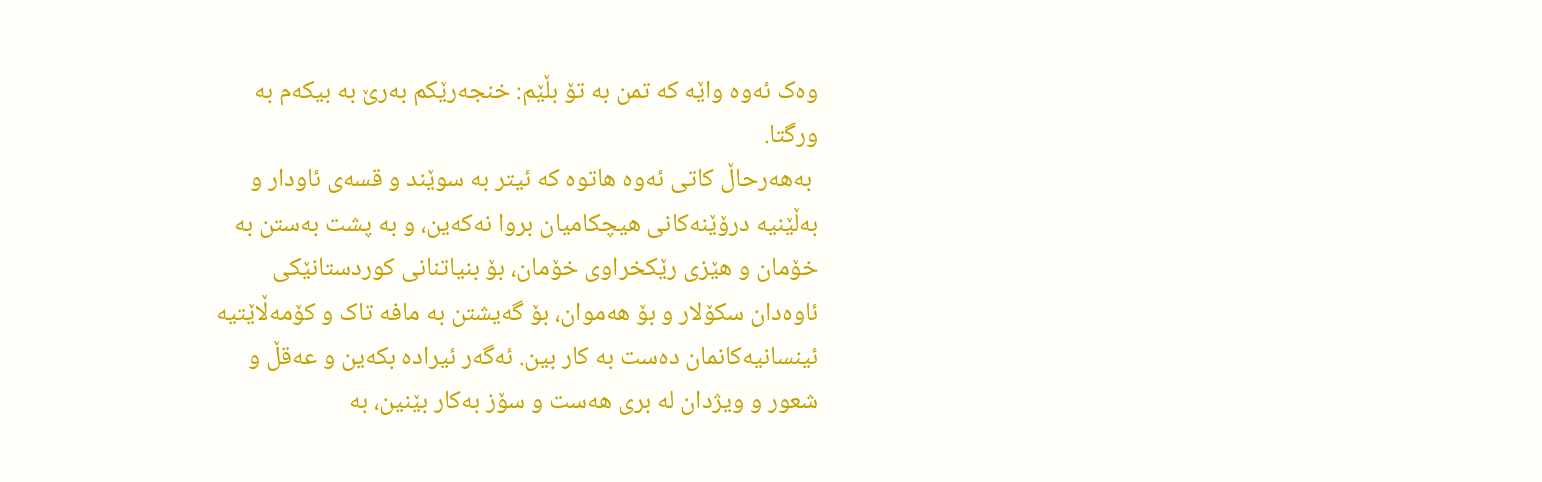وه‌ک ئه‌وه‌ واێه‌ که‌ تمن به‌ تۆ بڵێم: خنجه‌رێکم به‌رێ به‌ بیکه‌م به‌ ورگتا.
 به‌هه‌رحاڵ کاتی ئه‌وه‌ هاتوه‌ که‌ ئیتر به‌ سوێند و قسه‌ی ئاودار و به‌ڵێنیه‌ درۆێنه‌کانی هیچکامیان بروا نه‌که‌ین، و به‌ پشت به‌ستن به‌ خۆمان و هێزی رێکخراوی خۆمان، بۆ بنیاتنانی کوردستانێکی ئاوه‌دان سکۆلار و بۆ هه‌موان، بۆ گه‌یشتن به‌ مافه‌ تاک و کۆمه‌ڵاێتیه‌ ئینسانیه‌کانمان ده‌ست به‌ کار بین. ئه‌گه‌ر ئیراده‌ بکه‌ین و عه‌قڵ و شعور و ویژدان له‌ بری هه‌ست و سۆز به‌کار بێنین، به‌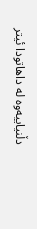دڵنیاییه‌وه‌ له‌ داهاتودا ئیتر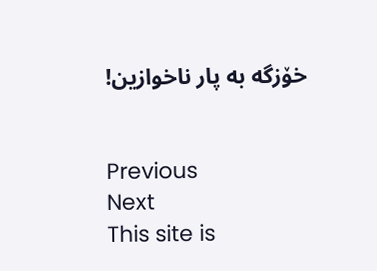خۆزگه‌ به‌ پار ناخوازین!


Previous
Next
This site is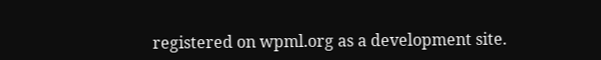registered on wpml.org as a development site.